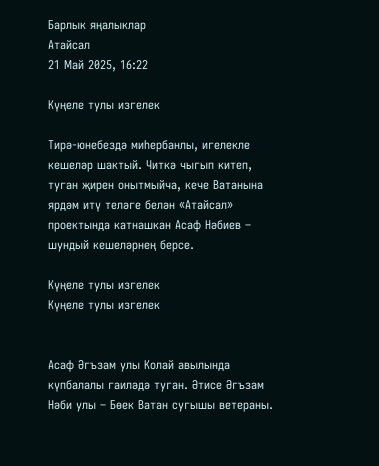Барлык яңалыклар
Атайсал
21 Май 2025, 16:22

Күңеле тулы изгелек

Тирә-юнебездә миһербанлы, игелекле кешеләр шактый. Читкә чыгып китеп, туган җирен онытмыйча, кече Ватанына ярдәм итү теләге белән «Атайсал» проектында катнашкан Асаф Нәбиев – шундый кешеләрнең берсе.

Күңеле тулы изгелек
Күңеле тулы изгелек


Асаф Әгъзам улы Колай авылында күпбалалы гаиләдә туган. Әтисе Әгъзам Нәби улы – Бөек Ватан сугышы ветераны.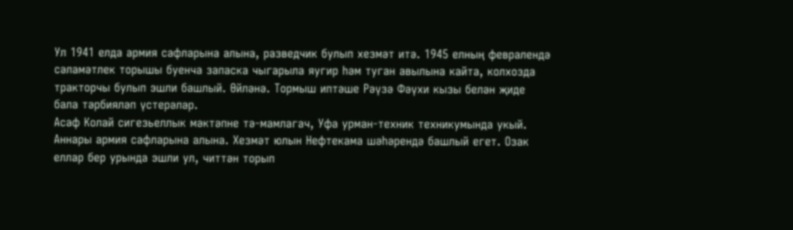Ул 1941 елда армия сафларына алына, разведчик булып хезмәт итә. 1945 елның февралендә сәламәтлек торышы буенча запаска чыгарыла яугир һәм туган авылына кайта, колхозда тракторчы булып эшли башлый. Өйләнә. Тормыш иптәше Рәүзә Фәүхи кызы белән җиде бала тәрбияләп үстерәләр.
Асаф Колай сигезьеллык мәктәпне тә-мамлагач, Уфа урман-техник техникумында укый. Аннары армия сафларына алына. Хезмәт юлын Нефтекама шәһәрендә башлый егет. Озак еллар бер урында эшли ул, читтән торып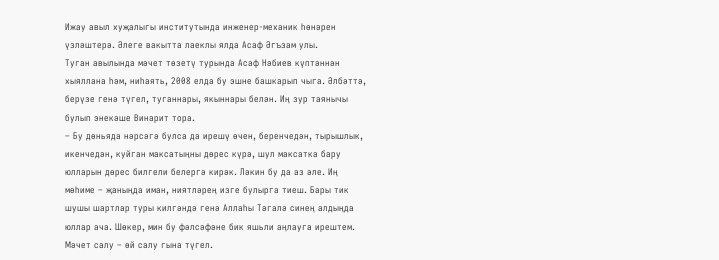Ижау авыл хуҗалыгы институтында инженер-механик һөнәрен үзләштерә. Әлеге вакытта лаеклы ялда Асаф Әгъзам улы.
Туган авылында мәчет төзетү турында Асаф Нәбиев күптәннән хыяллана һәм, ниһаять, 2008 елда бу эшне башкарып чыга. Әлбәттә, берүзе генә түгел, туганнары, якыннары белән. Иң зур таянычы булып энекәше Винарит тора.
– Бу дөньяда нәрсәгә булса да ирешү өчен, беренчедән, тырышлык, икенчедән, куйган максатыңны дөрес күрә, шул максатка бару юлларын дөрес билгели белергә кирәк. Ләкин бу да аз әле. Иң мөһиме – җаныңда иман, ниятләрең изге булырга тиеш. Бары тик шушы шартлар туры килгәндә генә Аллаһы Тәгалә синең алдыңда юллар ача. Шөкер, мин бу фәлсәфәне бик яшьли аңлауга ирештем. Мәчет салу – өй салу гына түгел.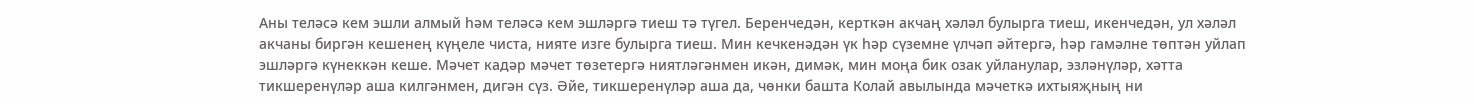Аны теләсә кем эшли алмый һәм теләсә кем эшләргә тиеш тә түгел. Беренчедән, керткән акчаң хәләл булырга тиеш, икенчедән, ул хәләл акчаны биргән кешенең күңеле чиста, нияте изге булырга тиеш. Мин кечкенәдән үк һәр сүземне үлчәп әйтергә, һәр гамәлне төптән уйлап эшләргә күнеккән кеше. Мәчет кадәр мәчет төзетергә ниятләгәнмен икән, димәк, мин моңа бик озак уйланулар, эзләнүләр, хәтта тикшеренүләр аша килгәнмен, дигән сүз. Әйе, тикшеренүләр аша да, чөнки башта Колай авылында мәчеткә ихтыяҗның ни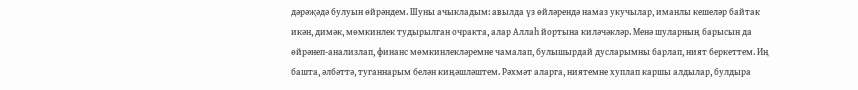дәрәҗәдә булуын өйрәндем. Шуны ачыкладым: авылда үз өйләрендә намаз укучылар, иманлы кешеләр байтак икән, димәк, мөмкинлек тудырылган очракта, алар Аллаһ йортына киләчәкләр. Менә шуларның барысын да өйрәнеп-анализлап, финанс мөмкинлекләремне чамалап, булышырдай дусларымны барлап, ният беркеттем. Иң башта, әлбәттә, туганнарым белән киңәшләштем. Рәхмәт аларга, ниятемне хуплап каршы алдылар, булдыра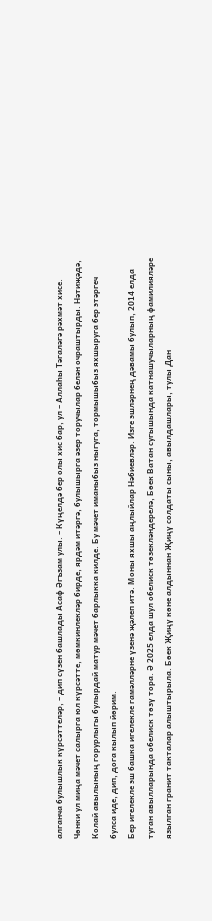алганча булышлык күрсәттеләр, – дип сүзен башлады Асаф Әгъзам улы. – Күңелдә бер олы хис бар, ул – Аллаһы Тәгаләгә рәхмәт хисе. Чөнки ул миңа мәчет салырга юл күрсәтте, мөмкинлекләр бирде, ярдәм итәргә, булышырга әзер торучылар белән очраштырды. Нәтиҗәдә, Колай авылының горурлыгы булырдай матур мәчет барлыкка килде. Бу мәчет иманыбыз ныгуга, тормышыбыз яхшыруга бер этәргеч булса иде, дип, дога кылып йөрим.
Бер игелекле эш башка игелекле гамәлләрне үзенә җәлеп итә. Моны яхшы аңлыйлар Нәбиевләр. Изге эшләрнең дәвамы булып, 2014 елда туган авылларында обелиск төзү тора. Ә 2025 елда шул обелиск төзекләндерелә, Бөек Ватан сугышында катнашучыларның фамилияләре язылган гранит такталар алыштырыла. Бөек Җиңү көне алдыннан Җиңү солдаты сыны, авылдашлары, тулы Дан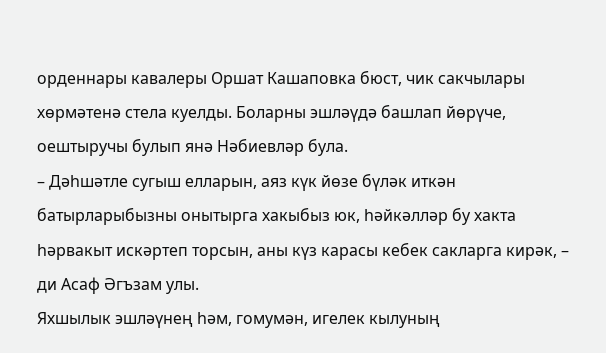орденнары кавалеры Оршат Кашаповка бюст, чик сакчылары хөрмәтенә стела куелды. Боларны эшләүдә башлап йөрүче, оештыручы булып янә Нәбиевләр була.
– Дәһшәтле сугыш елларын, аяз күк йөзе бүләк иткән батырларыбызны онытырга хакыбыз юк, һәйкәлләр бу хакта һәрвакыт искәртеп торсын, аны күз карасы кебек сакларга кирәк, – ди Асаф Әгъзам улы.
Яхшылык эшләүнең һәм, гомумән, игелек кылуның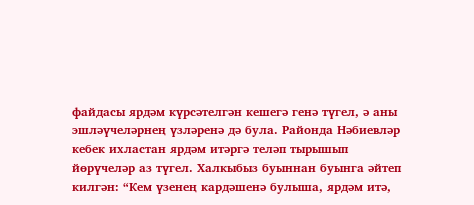файдасы ярдәм күрсәтелгән кешегә генә түгел, ә аны эшләүчеләрнең үзләренә дә була. Районда Нәбиевләр кебек ихластан ярдәм итәргә теләп тырышып йөрүчеләр аз түгел. Халкыбыз буыннан буынга әйтеп килгән: “Кем үзенең кардәшенә булыша, ярдәм итә,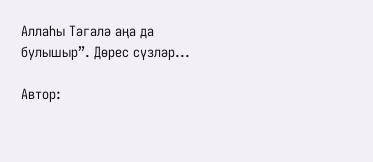Аллаһы Тәгалә аңа да булышыр”. Дөрес сүзләр...

Автор: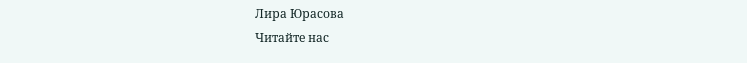Лира Юрасова
Читайте нас